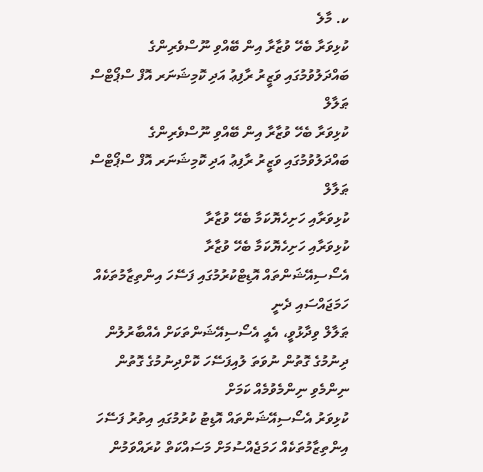ކ. މާލެ
ކުޅިވަރާ ބެހޭ ވުޒާރާ އިން ބޭއްވި ނޫސްވެރިންގެ ބައްދަލުވުމުގައި ވަޒީރު ރާފިޢު އަދި ކޮމިޝަނަރ އޮފް ސްޕޯޓްސް ޠަލާލް
ކުޅިވަރާ ބެހޭ ވުޒާރާ އިން ބޭއްވި ނޫސްވެރިންގެ ބައްދަލުވުމުގައި ވަޒީރު ރާފިޢު އަދި ކޮމިޝަނަރ އޮފް ސްޕޯޓްސް ޠަލާލް
ކުޅިވަރާއި ހަށިހެޔޮކަމާ ބެހޭ ވުޒާރާ
ކުޅިވަރާއި ހަށިހެޔޮކަމާ ބެހޭ ވުޒާރާ
އެސޯސިއޭޝަންތައް އޮޑިޓްކުރުމުގައި ފަސޭހަ އިންތިޒާމުތަކެއް ހަމަޖައްސައި ދެނީ
ޠަލާލް ވިދާޅުވީ، އެއީ އެސޯސިއޭޝަންތަކަށް އެއްބާރުލުން ދިނުމުގެ ގޮތުން ނުވަތަ ލުއިފަސޭހަ ކޮށްދިނުމުގެ ގޮތުން ނިންމެވި ނިންމެވުމެއް ކަމަށް
ކުޅިވަރު އެސޯސިއޭޝަންތައް އޮޑިޓު ކުރުމުގައި އިތުރު ފަސޭހަ އިންތިޒާމުތަކެއް ހަމަޖެއްސުމަށް މަސައްކަތް ކުރައްވަމުން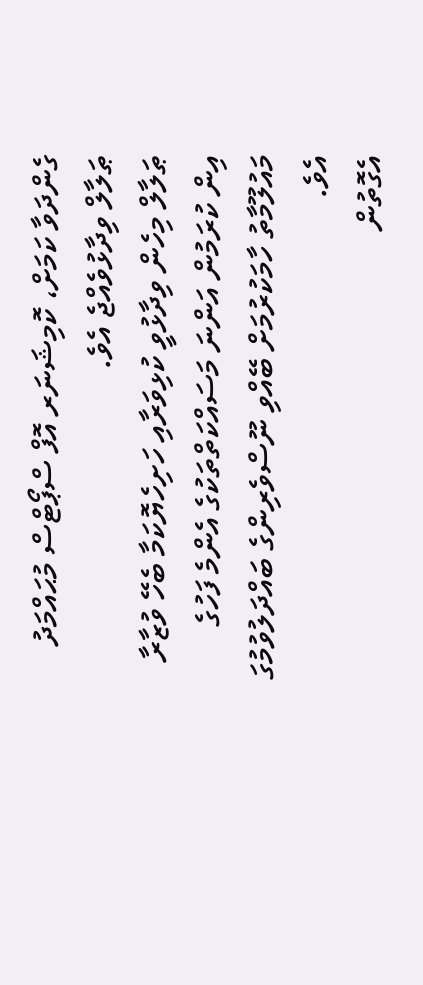ގެންދަވާ ކަމަށް، ކޮމިޝަނަރ އޮފް ސްޕޯޓްސް މުޙައްމަދު ޠަލާލް ވިދާޅުވެއްޖެ އެވެ.
ޠަލާލް މިހެން ވިދާޅުވީ ކުޅިވަރާއި ހަށިހެޔޮކަމާ ބެހޭ ވުޒާރާ އިން ކުރަމުން އަންނަ މަސައްކަތްތަކުގެ އެންމެ ފަހުގެ މައުލޫމާތު ހާމަކުރުމަށް ބޭއްވި ނޫސްވެރިންގެ ބައްދަލުވުމުގަ އެވެ.
އެގޮތުން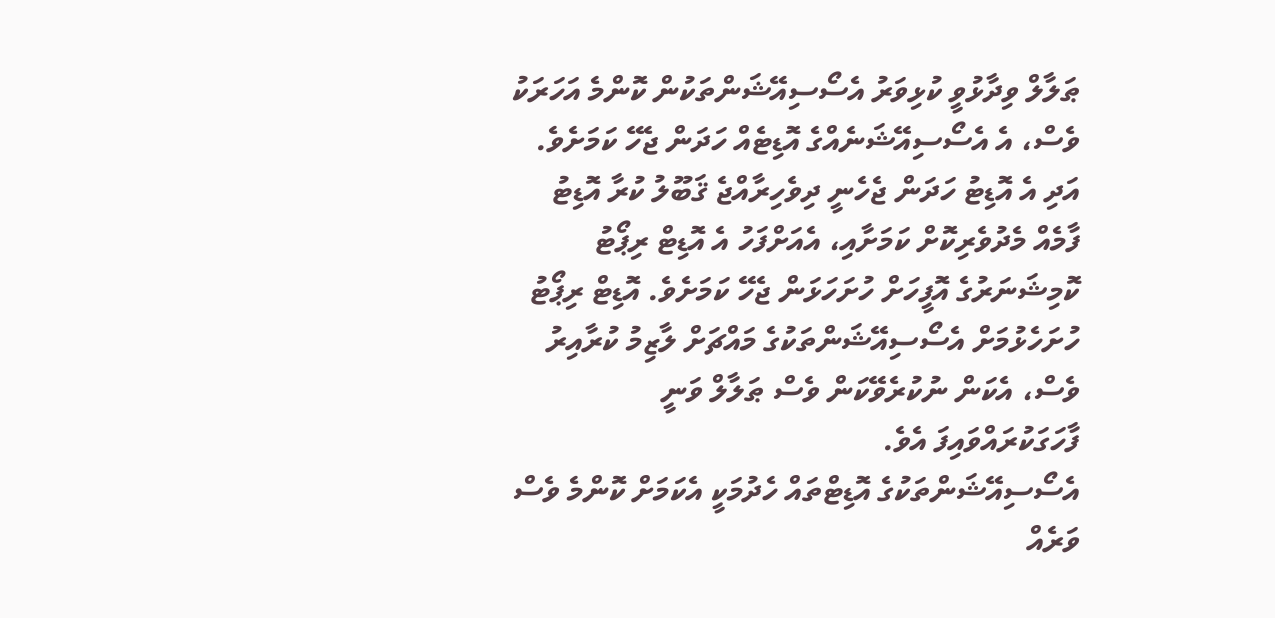ޠަލާލް ވިދާޅުވީ ކުޅިވަރު އެސޯސިއޭޝަންތަކުން ކޮންމެ އަހަރަކު ވެސް، އެ އެސޯސިއޭޝަނެއްގެ އޮޑިޓެއް ހަދަން ޖެހޭ ކަމަށެވެ. އަދި އެ އޮޑިޓު ހަދަން ޖެހެނީ ދިވެހިރާއްޖެ ޤަބޫލު ކުރާ އޮޑިޓު ފާމެއް މެދުވެރިކޮށް ކަމަށާއި، އެއަށްފަހު އެ އޮޑިޓް ރިޕޯޓު ކޮމިޝަނަރުގެ އޮފީހަށް ހުށަހަޅަން ޖެހޭ ކަމަށެވެ. އޮޑިޓް ރިޕޯޓު ހުށަހެޅުމަށް އެސޯސިއޭޝަންތަކުގެ މައްޗަށް ލާޒިމު ކުރާއިރު ވެސް، އެކަން ނުކުރެވޭކަން ވެސް ޠަލާލް ވަނީ ފާހަގަކުރައްވައިފަ އެވެ.
އެސޯސިއޭޝަންތަކުގެ އޮޑިޓްތައް ހެދުމަކީ އެކަމަށް ކޮންމެ ވެސް ވަރެއް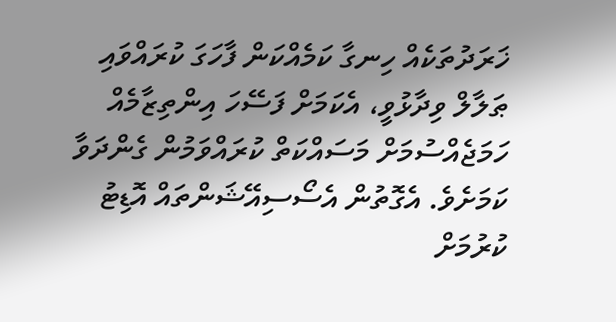ޚަރަދުތަކެއް ހިނގާ ކަމެއްކަން ފާހަގަ ކުރައްވައި ޠަލާލް ވިދާޅުވީ، އެކަމަށް ފަސޭހަ އިންތިޒާމެއް ހަމަޖެއްސުމަށް މަސައްކަތް ކުރައްވަމުން ގެންދަވާ ކަމަށެވެ. އެގޮތުން އެސޯސިއޭޝަންތައް އޮޑިޓު ކުރުމަށް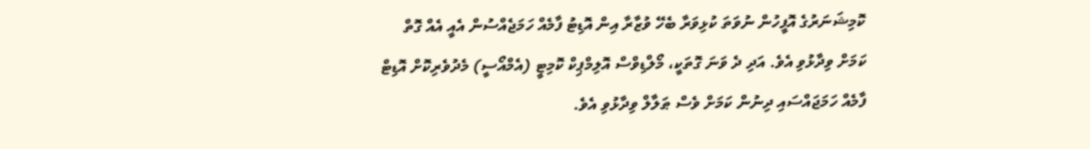ކޮމިޝަނަރުގެ އޮފީހުން ނުވަތަ ކުޅިވަރާ ބެހޭ ވުޒާރާ އިން އޮޑިޓު ފާމެއް ހަމަޖެއްސުން އެއީ އެއް ގޮތް ކަމަށް ވިދާޅުވި އެވެ. އަދި ދެ ވަނަ ގޮތަކީ، މޯލްޑިވްސް އޮލިމްޕިކް ކޮމިޓީ (އެމްއޯސީ) މެދުވެރިކޮށް އޮޑިޓް ފާމެއް ހަމަޖައްސައި ދިނުން ކަމަށް ވެސް ޠަލާލް ވިދާޅުވި އެވެ.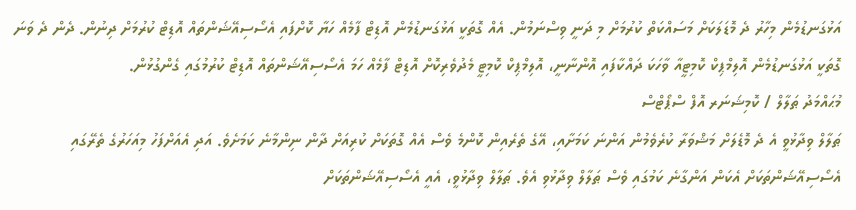އަޅުގަނޑުމެން މިހާރު ދެ މޮޑަލަކަށް މަސައްކަތް ކުރުމަށް މި ދަނީ ވިސްނަމުން. އެއް ގޮތަކީ އަޅުގަނޑުމެން އޮޑިޓް ފާމެއް ހަޔާ ކޮށްފައި އެސޯސިއޭޝަންތައް އޮޑިޓް ކުރުމަށް ދިނުން. ދެން ދެ ވަނަ ގޮތަކީ އަޅުގަނޑުމެން އޮލިމްޕިކް ކޮމިޓީއާ ވާހަކަ ދައްކާފައި އޮންނާނީ، އޮލިމްޕިކް ކޮމިޓީ މެދުވެރިކޮށް އޮޑިޓް ފާމެއް ހަމަ އެސޯސިއޭޝަންތައް އޮޑިޓް ކުރުމުގައި ގެންގުޅުން.
މުޙައްމަދު ޠަލާލް / ކޮމިޝަނަރ އޮފް ސްޕޯޓްސް
ޠަލާލް ވިދާޅުވީ އެ ދެ މޮޑެލަށް މަޝްވަރާ ކުރެވެމުން އަންނަ ކަމަށާއި، އޭގެ ތެރެއިން ކޮންމެ ވެސް އެއް ގޮތަކަށް ކުރިއަށް ދާން ނިންމާނެ ކަމަށެވެ. އަދި އެއަށްފަހު މިއަހަރުގެ ތެރޭގައި އެސޯސިއޭޝަންތަކަށް އެކަން އަންގާނެ ކަމުގައި ވެސް ޠަލާލް ވިދާޅުވި އެވެ. ޠަލާލް ވިދާޅުވީ، އެއީ އެސޯސިއޭޝަންތަކަށް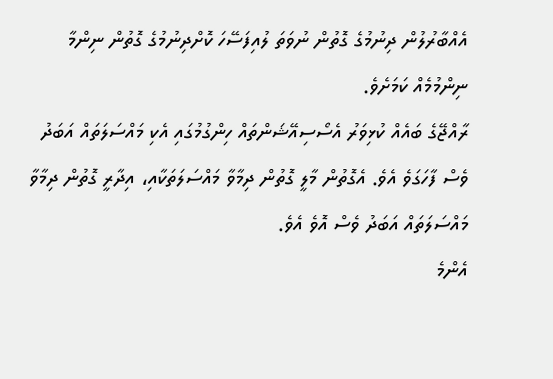އެއްބާރުލުން ދިނުމުގެ ގޮތުން ނުވަތަ ލުއިފަސޭހަ ކޮށްދިނުމުގެ ގޮތުން ނިންމާ ނިންމުމެއް ކަމަށެވެ.
ރާއްޖޭގެ ބައެއް ކުޅިވަރު އެސޯސިއޭޝަންތައް ހިންގުމުގައި އެކި މައްސަލަތައް އަބަދު ވެސް ފާހަގަވެ އެވެ. އެގޮތުން މާލީ ގޮތުން ދިމާވާ މައްސަލަތަކާއި، އިދާރީ ގޮތުން ދިމާވާ މައްސަލަތައް އަބަދު ވެސް އޮވެ އެވެ.
އެންމެ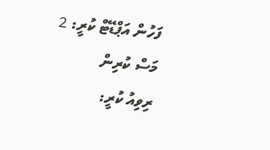ފަހުން އަޕްޑޭޓް ކުރީ: 2 މަސް ކުރިން
ރިވިއު ކުރީ: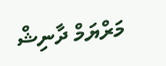މަރްޔަމް ދާނިޝް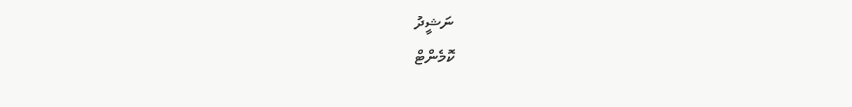ނަޝީދު
ކޮމެންޓް